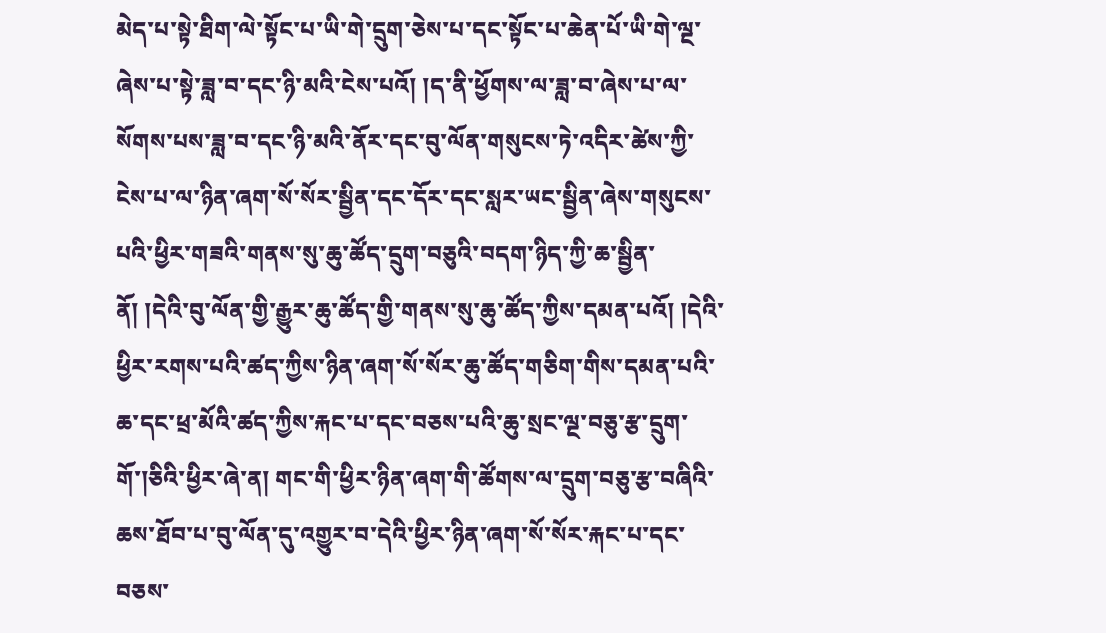མེད་པ་སྟེ་ཐིག་ལེ་སྟོང་པ་ཡི་གེ་དྲུག་ཅེས་པ་དང་སྟོང་པ་ཆེན་པོ་ཡི་གེ་ལྔ་ཞེས་པ་སྟེ་ཟླ་བ་དང་ཉི་མའི་ངེས་པའོ། །ད་ནི་ཕྱོགས་ལ་ཟླ་བ་ཞེས་པ་ལ་སོགས་པས་ཟླ་བ་དང་ཉི་མའི་ནོར་དང་བུ་ལོན་གསུངས་ཏེ་འདིར་ཚེས་ཀྱི་ངེས་པ་ལ་ཉིན་ཞག་སོ་སོར་སྦྱིན་དང་དོར་དང་སླར་ཡང་སྦྱིན་ཞེས་གསུངས་པའི་ཕྱིར་གཟའི་གནས་སུ་ཆུ་ཚོད་དྲུག་བཅུའི་བདག་ཉིད་ཀྱི་ཆ་སྦྱིན་ནོ། །དེའི་བུ་ལོན་གྱི་རྒྱུར་ཆུ་ཚོད་གྱི་གནས་སུ་ཆུ་ཚོད་ཀྱིས་དམན་པའོ། །དེའི་ཕྱིར་རགས་པའི་ཚད་ཀྱིས་ཉིན་ཞག་སོ་སོར་ཆུ་ཚོད་གཅིག་གིས་དམན་པའི་ཆ་དང་ཕྲ་མོའི་ཚད་ཀྱིས་རྐང་པ་དང་བཅས་པའི་ཆུ་སྲང་ལྔ་བཅུ་རྩ་དྲུག་གོ་།ཅིའི་ཕྱིར་ཞེ་ན། གང་གི་ཕྱིར་ཉིན་ཞག་གི་ཚོགས་ལ་དྲུག་བཅུ་རྩ་བཞིའི་ཆས་ཐོབ་པ་བུ་ལོན་དུ་འགྱུར་བ་དེའི་ཕྱིར་ཉིན་ཞག་སོ་སོར་རྐང་པ་དང་བཅས་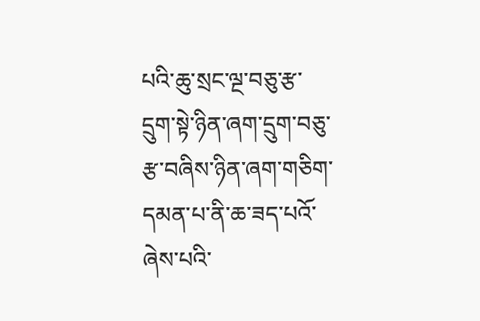པའི་ཆུ་སྲང་ལྔ་བཅུ་རྩ་དྲུག་སྟེ་ཉིན་ཞག་དྲུག་བཅུ་རྩ་བཞིས་ཉིན་ཞག་གཅིག་དམན་པ་ནི་ཆ་ཟད་པའོ་ཞེས་པའི་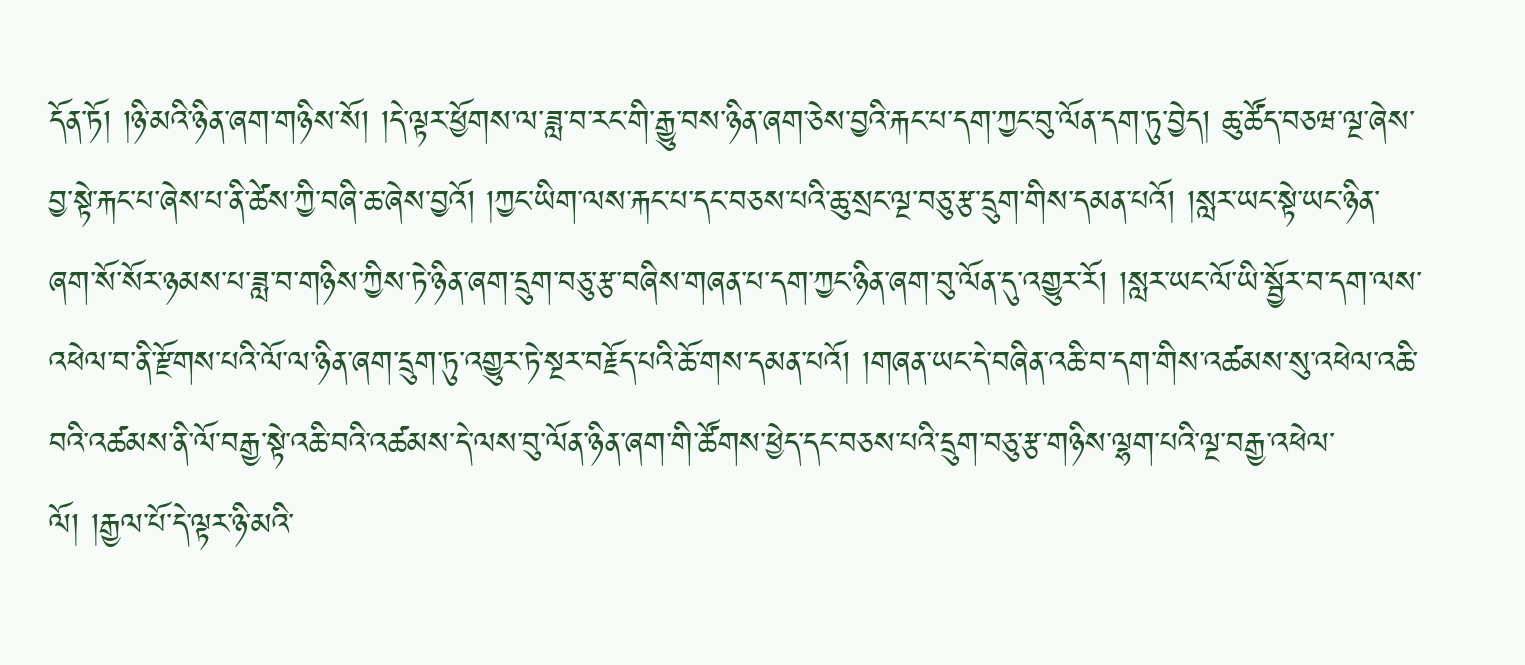དོན་ཏོ། །ཉི་མའི་ཉིན་ཞག་གཉིས་སོ། །དེ་ལྟར་ཕྱོགས་ལ་ཟླ་བ་རང་གི་རྒྱུ་བས་ཉིན་ཞག་ཅེས་བྱའི་རྐང་པ་དག་ཀྱང་བུ་ལོན་དག་ཏུ་བྱེད། ཆུ་ཚོད་བཅཝ་ལྔ་ཞེས་བྱ་སྟེ་རྐང་པ་ཞེས་པ་ནི་ཚེས་ཀྱི་བཞི་ཆ་ཞེས་བྱའོ། །ཀྱང་ཡིག་ལས་རྐང་པ་དང་བཅས་པའི་ཆུ་སྲང་ལྔ་བཅུ་རྩ་དྲུག་གིས་དམན་པའོ། །སླར་ཡང་སྟེ་ཡང་ཉིན་ཞག་སོ་སོར་ཉམས་པ་ཟླ་བ་གཉིས་ཀྱིས་ཏེ་ཉིན་ཞག་དྲུག་བཅུ་རྩ་བཞིས་གཞན་པ་དག་ཀྱང་ཉིན་ཞག་བུ་ལོན་དུ་འགྱུར་རོ། །སླར་ཡང་ལོ་ཡི་སྦྱོར་བ་དག་ལས་འཕེལ་བ་ནི་རྫོགས་པའི་ལོ་ལ་ཉིན་ཞག་དྲུག་ཏུ་འགྱུར་ཏེ་སྔར་བརྗོད་པའི་ཆོ་གས་དམན་པའོ། །གཞན་ཡང་དེ་བཞིན་འཆི་བ་དག་གིས་འཚམས་སུ་འཕེལ་འཆི་བའི་འཚམས་ནི་ལོ་བརྒྱ་སྟེ་འཆི་བའི་འཚམས་དེ་ལས་བུ་ལོན་ཉིན་ཞག་གི་ཚོགས་ཕྱེད་དང་བཅས་པའི་དྲུག་བཅུ་རྩ་གཉིས་ལྷག་པའི་ལྔ་བརྒྱ་འཕེལ་ལོ། །རྒྱལ་པོ་དེ་ལྟར་ཉི་མའི་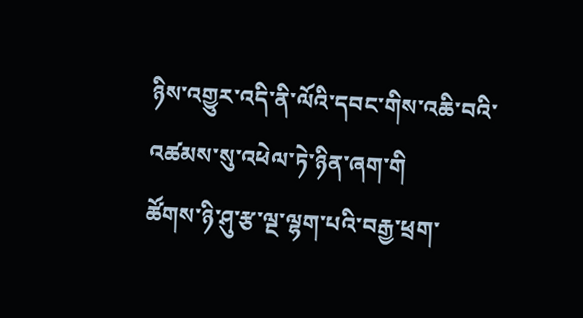ཉིས་འགྱུར་འདི་ནི་ལོའི་དབང་གིས་འཆི་བའི་འཚམས་སུ་འཕེལ་ཏེ་ཉིན་ཞག་གི
ཚོགས་ཉི་ཤུ་རྩ་ལྔ་ལྷག་པའི་བརྒྱ་ཕྲག་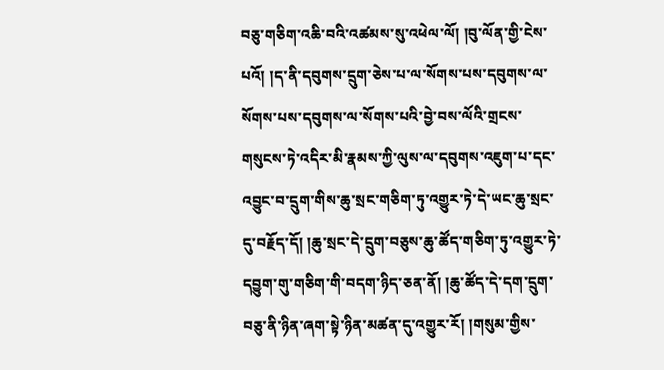བཅུ་གཅིག་འཆི་བའི་འཚམས་སུ་འཕེལ་ལོ། །བུ་ལོན་གྱི་ངེས་པའོ། །ད་ནི་དབུགས་དྲུག་ཅེས་པ་ལ་སོགས་པས་དབུགས་ལ་སོགས་པས་དབུགས་ལ་སོགས་པའི་བྱེ་བས་ལོའི་གྲངས་གསུངས་ཏེ་འདིར་མི་རྣམས་ཀྱི་ལུས་ལ་དབུགས་འཇུག་པ་དང་འབྱུང་བ་དྲུག་གིས་ཆུ་སྲང་གཅིག་ཏུ་འགྱུར་ཏེ་དེ་ཡང་ཆུ་སྲང་དུ་བརྗོད་དོ། །ཆུ་སྲང་དེ་དྲུག་བཅུས་ཆུ་ཚོད་གཅིག་ཏུ་འགྱུར་ཏེ་དབྱུག་གུ་གཅིག་གི་བདག་ཉིད་ཅན་ནོ། །ཆུ་ཚོད་དེ་དག་དྲུག་བཅུ་ནི་ཉིན་ཞག་སྟེ་ཉིན་མཚན་དུ་འགྱུར་རོ། །གསུམ་གྱིས་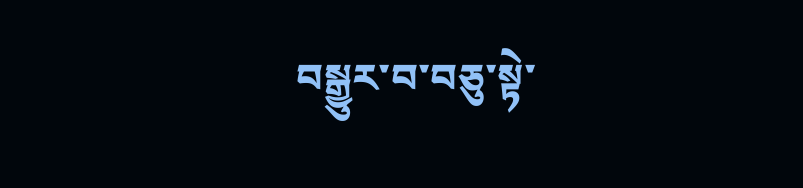བསྒྱུར་བ་བཅུ་སྟེ་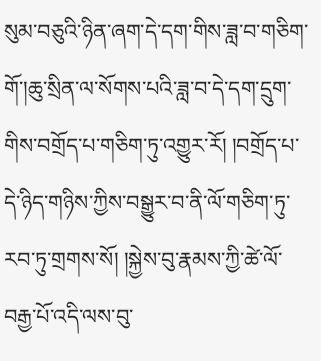སུམ་བཅུའི་ཉིན་ཞག་དེ་དག་གིས་ཟླ་བ་གཅིག་གོ་།ཆུ་སྲིན་ལ་སོགས་པའི་ཟླ་བ་དེ་དག་དྲུག་གིས་བགྲོད་པ་གཅིག་ཏུ་འགྱུར་རོ། །བགྲོད་པ་དེ་ཉིད་གཉིས་ཀྱིས་བསྒྱུར་བ་ནི་ལོ་གཅིག་ཏུ་རབ་ཏུ་གྲགས་སོ། །སྐྱེས་བུ་རྣམས་ཀྱི་ཚེ་ལོ་བརྒྱ་པོ་འདི་ལས་བུ་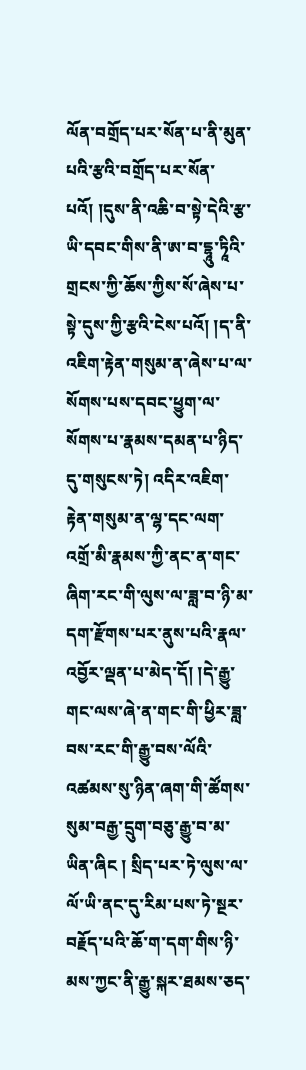ལོན་བགྲོད་པར་སོན་པ་ནི་མུན་པའི་རྩའི་བགྲོད་པར་སོན་པའོ། །དུས་ནི་འཆི་བ་སྟེ་དེའི་རྩ་ཡི་དབང་གིས་ནི་ཨ་བ་དྷཱུ་ཏཱིའི་གྲངས་ཀྱི་ཆོས་ཀྱིས་སོ་ཞེས་པ་སྟེ་དུས་ཀྱི་རྩའི་ངེས་པའོ། །ད་ནི་འཇིག་རྟེན་གསུམ་ན་ཞེས་པ་ལ་སོགས་པས་དབང་ཕྱུག་ལ་སོགས་པ་རྣམས་དམན་པ་ཉིད་དུ་གསུངས་ཏེ། འདིར་འཇིག་རྟེན་གསུམ་ན་ལྷ་དང་ལག་འགྲོ་མི་རྣམས་ཀྱི་ནང་ན་གང་ཞིག་རང་གི་ལུས་ལ་ཟླ་བ་ཉི་མ་དག་རྫོགས་པར་ནུས་པའི་རྣལ་འབྱོར་ལྡན་པ་མེད་དོ། །དེ་རྒྱུ་གང་ལས་ཞེ་ན་གང་གི་ཕྱིར་ཟླ་བས་རང་གི་རྒྱུ་བས་ལོའི་འཚམས་སུ་ཉིན་ཞག་གི་ཚོགས་སུམ་བརྒྱ་དྲུག་བཅུ་རྒྱུ་བ་མ་ཡིན་ཞིང ། སྲིད་པར་ཏེ་ལུས་ལ་ལོ་ཡི་ནང་དུ་རིམ་པས་ཏེ་སྔར་བརྗོད་པའི་ཆོ་ག་དག་གིས་ཉི་མས་ཀྱང་ནི་རྒྱུ་སྐར་ཐམས་ཅད་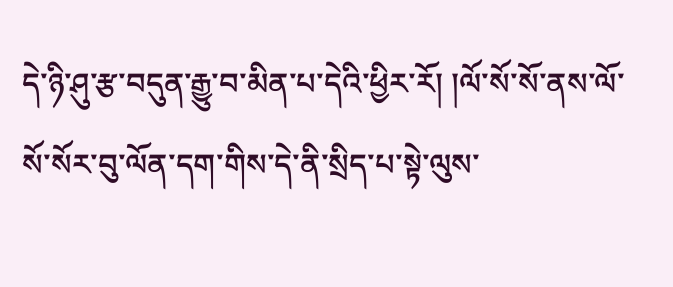དེ་ཉི་ཤུ་རྩ་བདུན་རྒྱུ་བ་མིན་པ་དེའི་ཕྱིར་རོ། །ལོ་སོ་སོ་ནས་ལོ་སོ་སོར་བུ་ལོན་དག་གིས་དེ་ནི་སྲིད་པ་སྟེ་ལུས་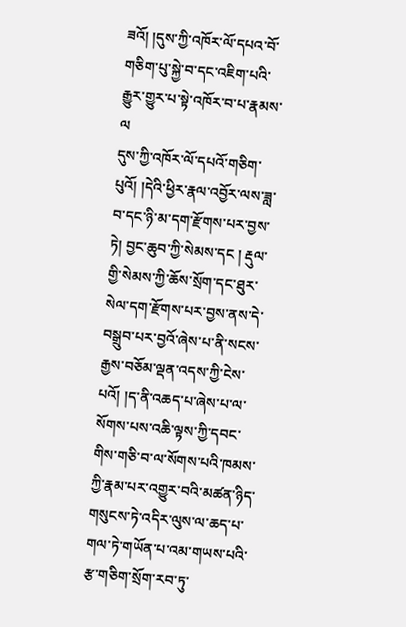ཟའོ། །དུས་ཀྱི་འཁོར་ལོ་དཔའ་བོ་གཅིག་པུ་སྐྱེ་བ་དང་འཇིག་པའི་རྒྱུར་གྱུར་པ་སྟེ་འཁོར་བ་པ་རྣམས་ལ
དུས་ཀྱི་འཁོར་ལོ་དཔའོ་གཅིག་པུའོ། །དེའི་ཕྱིར་རྣལ་འབྱོར་ལས་ཟླ་བ་དང་ཉི་མ་དག་རྫོགས་པར་བྱས་ཏེ། བྱང་ཆུབ་ཀྱི་སེམས་དང ། རྡུལ་གྱི་སེམས་ཀྱི་ཆོས་སྲོག་དང་ཐུར་སེལ་དག་རྫོགས་པར་བྱས་ནས་དེ་བསྒྲུབ་པར་བྱའོ་ཞེས་པ་ནི་སངས་རྒྱས་བཅོམ་ལྡན་འདས་ཀྱི་ངེས་པའོ། །ད་ནི་འཆད་པ་ཞེས་པ་ལ་སོགས་པས་འཆི་ལྟས་ཀྱི་དབང་གིས་གཅི་བ་ལ་སོགས་པའི་ཁམས་ཀྱི་རྣམ་པར་འགྱུར་བའི་མཚན་ཉིད་གསུངས་ཏེ་འདིར་ལུས་ལ་ཆད་པ་གལ་ཏེ་གཡོན་པ་འམ་གཡས་པའི་རྩ་གཅིག་སྲོག་རབ་ཏུ་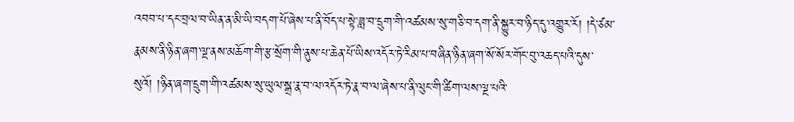འབབ་པ་དང་བྲལ་བ་ཡིན་ན་མི་ཡི་བདག་པོ་ཞེས་པ་ནི་བོད་པ་སྟེ་ཟླ་བ་དྲུག་གི་འཚམས་སུ་གཅི་བ་དག་ནི་སྐྱུར་བ་ཉིད་དུ་འགྱུར་རོ། །དེ་ཙམ་རྣམས་ནི་ཉིན་ཞག་ལྔ་ནས་མཆོག་གི་རྩ་སྲོག་གི་ནུས་པ་ཆེན་པོ་ཡིས་འདོར་ཏེ་རིམ་པ་བཞིན་ཉིན་ཞག་སོ་སོར་གོང་བུ་འཆད་པའི་དུས་སུའོ། །ཉིན་ཞག་དྲུག་གི་འཚམས་སུ་ཡུལ་སྒྲ་རྣ་བ་ལ་འདོར་ཏེ་རྣ་བ་ལ་ཞེས་པ་ནི་ལུང་གི་ཚིག་ལས་ལྔ་པའི་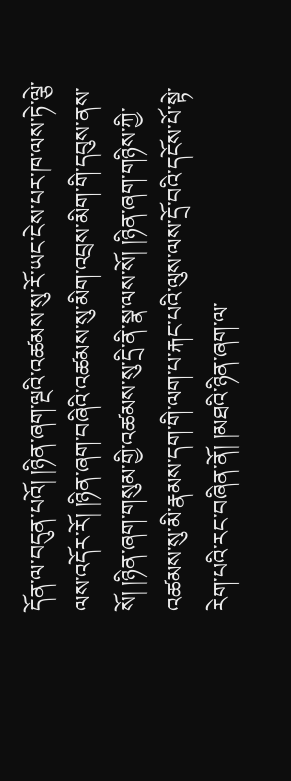དོན་ལ་བདུན་པའོ། །ཉིན་ཞག་ལྔའི་འཚམས་སུ་རོ་ཡང་ངེས་པར་ཁ་ལས་ཏེ་ལྕེ་ལས་འདོར་རོ། །ཉིན་ཞག་བཞིའི་འཚམས་སུ་མིག་འབྲས་མིག་གི་དབུས་ནས་སོ། །ཉིན་ཞག་གསུམ་གྱི་འཚམས་སུ་དྲི་ནི་སྣ་ལས་སོ། །ཉིན་ཞག་གཉིས་ཀྱི་འཚམས་སུ་མི་རྣམས་དག་གི་ལག་པ་རྐང་པའི་ལུས་ལས་དྲོ་བའི་དངོས་པོ་སྟེ་རེག་པའི་རང་བཞིན་ནོ། །མཐའི་ཉིན་ཞག་ལ་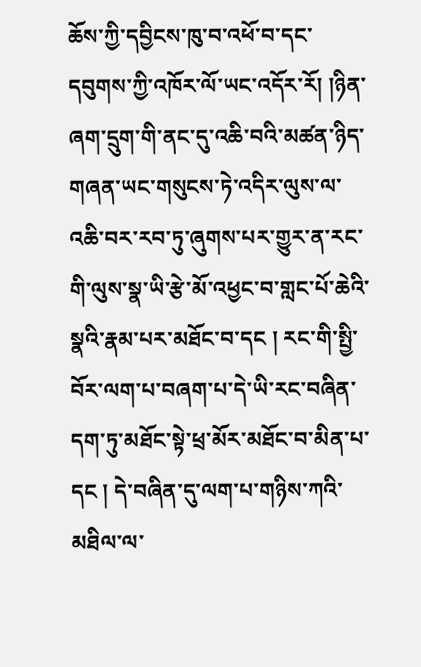ཆོས་ཀྱི་དབྱིངས་ཁུ་བ་འཕོ་བ་དང་དབུགས་ཀྱི་འཁོར་ལོ་ཡང་འདོར་རོ། །ཉིན་ཞག་དྲུག་གི་ནང་དུ་འཆི་བའི་མཚན་ཉིད་གཞན་ཡང་གསུངས་ཏེ་འདིར་ལུས་ལ་འཆི་བར་རབ་ཏུ་ཞུགས་པར་གྱུར་ན་རང་གི་ལུས་སྣ་ཡི་རྩེ་མོ་འཕྱང་བ་གླང་པོ་ཆེའི་སྣའི་རྣམ་པར་མཐོང་བ་དང ། རང་གི་སྤྱི་བོར་ལག་པ་བཞག་པ་དེ་ཡི་རང་བཞིན་དག་ཏུ་མཐོང་སྟེ་ཕྲ་མོར་མཐོང་བ་མིན་པ་དང ། དེ་བཞིན་དུ་ལག་པ་གཉིས་ཀའི་མཐིལ་ལ་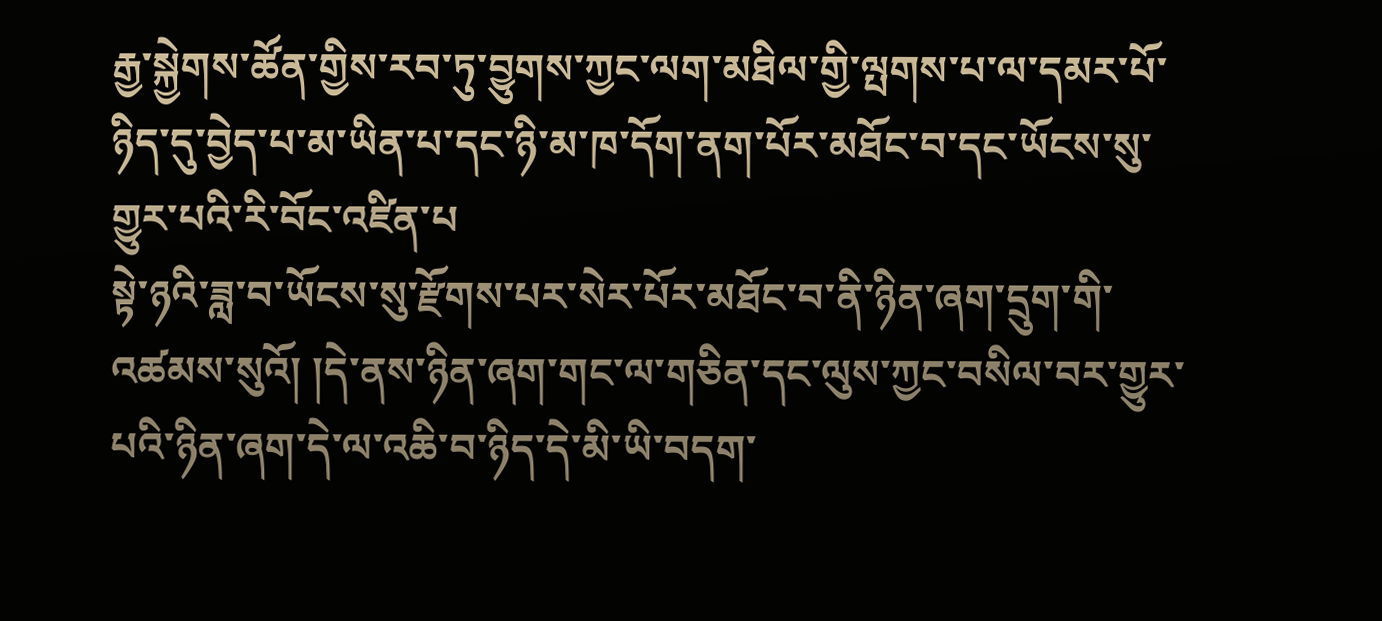རྒྱ་སྐྱེགས་ཚོན་གྱིས་རབ་ཏུ་བྱུགས་ཀྱང་ལག་མཐིལ་གྱི་ལྤགས་པ་ལ་དམར་པོ་ཉིད་དུ་བྱེད་པ་མ་ཡིན་པ་དང་ཉི་མ་ཁ་དོག་ནག་པོར་མཐོང་བ་དང་ཡོངས་སུ་གྱུར་པའི་རི་བོང་འཛིན་པ
སྟེ་ཉའི་ཟླ་བ་ཡོངས་སུ་རྫོགས་པར་སེར་པོར་མཐོང་བ་ནི་ཉིན་ཞག་དྲུག་གི་འཚམས་སུའོ། །དེ་ནས་ཉིན་ཞག་གང་ལ་གཅིན་དང་ལུས་ཀྱང་བསིལ་བར་གྱུར་པའི་ཉིན་ཞག་དེ་ལ་འཆི་བ་ཉིད་དེ་མི་ཡི་བདག་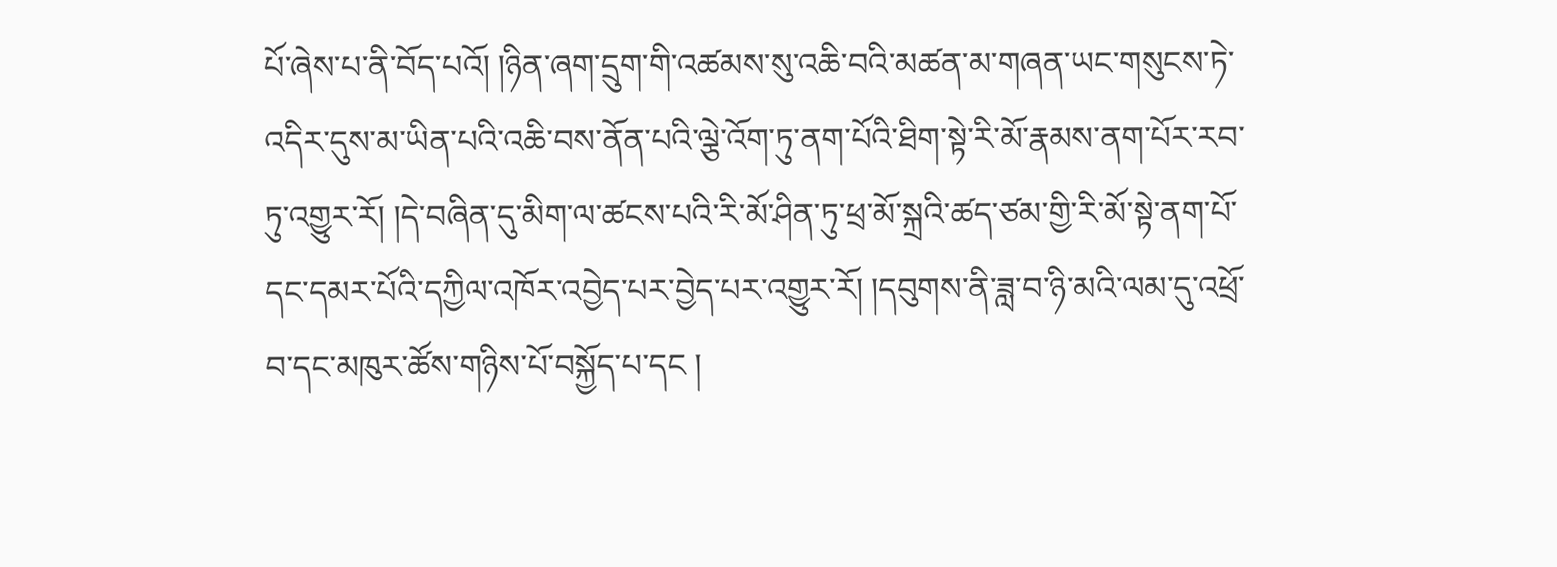པོ་ཞེས་པ་ནི་བོད་པའོ། །ཉིན་ཞག་དྲུག་གི་འཚམས་སུ་འཆི་བའི་མཚན་མ་གཞན་ཡང་གསུངས་ཏེ་འདིར་དུས་མ་ཡིན་པའི་འཆི་བས་ནོན་པའི་ལྕེ་འོག་ཏུ་ནག་པོའི་ཐིག་སྟེ་རི་མོ་རྣམས་ནག་པོར་རབ་ཏུ་འགྱུར་རོ། །དེ་བཞིན་དུ་མིག་ལ་ཚངས་པའི་རི་མོ་ཤིན་ཏུ་ཕྲ་མོ་སྐྲའི་ཚད་ཙམ་གྱི་རི་མོ་སྟེ་ནག་པོ་དང་དམར་པོའི་དཀྱིལ་འཁོར་འབྱེད་པར་བྱེད་པར་འགྱུར་རོ། །དབུགས་ནི་ཟླ་བ་ཉི་མའི་ལམ་དུ་འཕྲོ་བ་དང་མཁུར་ཚོས་གཉིས་པོ་བསྐྱོད་པ་དང །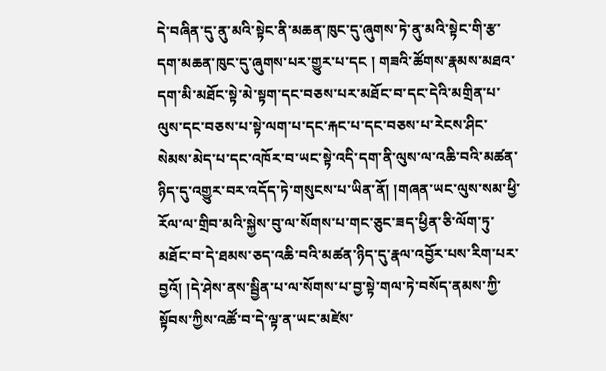དེ་བཞིན་དུ་ནུ་མའི་སྟེང་ནི་མཆན་ཁུང་དུ་ཞུགས་ཏེ་ནུ་མའི་སྟེང་གི་རྩ་དག་མཆན་ཁུང་དུ་ཞུགས་པར་གྱུར་པ་དང ། གཟའི་ཚོགས་རྣམས་མཐའ་དག་མི་མཐོང་སྟེ་མེ་སྟག་དང་བཅས་པར་མཐོང་བ་དང་དེའི་མགྲིན་པ་ལུས་དང་བཅས་པ་སྟེ་ལག་པ་དང་རྐང་པ་དང་བཅས་པ་རེངས་ཤིང་སེམས་མེད་པ་དང་འཁོར་བ་ཡང་སྟེ་འདི་དག་ནི་ལུས་ལ་འཆི་བའི་མཚན་ཉིད་དུ་འགྱུར་བར་འདོད་ཏེ་གསུངས་པ་ཡིན་ནོ། །གཞན་ཡང་ལུས་སམ་ཕྱི་རོལ་ལ་གྲིབ་མའི་སྐྱེས་བུ་ལ་སོགས་པ་གང་ཅུང་ཟད་ཕྱིན་ཅི་ལོག་ཏུ་མཐོང་བ་དེ་ཐམས་ཅད་འཆི་བའི་མཚན་ཉིད་དུ་རྣལ་འབྱོར་པས་རིག་པར་བྱའོ། །དེ་ཤེས་ནས་སྦྱིན་པ་ལ་སོགས་པ་བྱ་སྟེ་གལ་ཏེ་བསོད་ནམས་ཀྱི་སྟོབས་ཀྱིས་འཚོ་བ་དེ་ལྟ་ན་ཡང་མཛེས་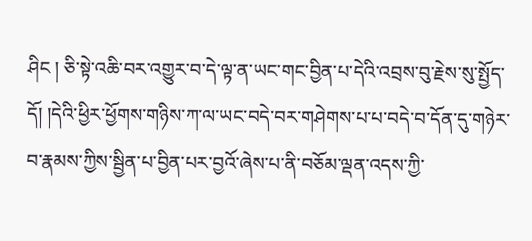ཤིང ། ཅི་སྟེ་འཆི་བར་འགྱུར་བ་དེ་ལྟ་ན་ཡང་གང་བྱིན་པ་དེའི་འབྲས་བུ་རྗེས་སུ་སྤྱོད་དོ། །དེའི་ཕྱིར་ཕྱོགས་གཉིས་ཀ་ལ་ཡང་བདེ་བར་གཤེགས་པ་པ་བདེ་བ་དོན་དུ་གཉེར་བ་རྣམས་ཀྱིས་སྦྱིན་པ་བྱིན་པར་བྱའོ་ཞེས་པ་ནི་བཅོམ་ལྡན་འདས་ཀྱི་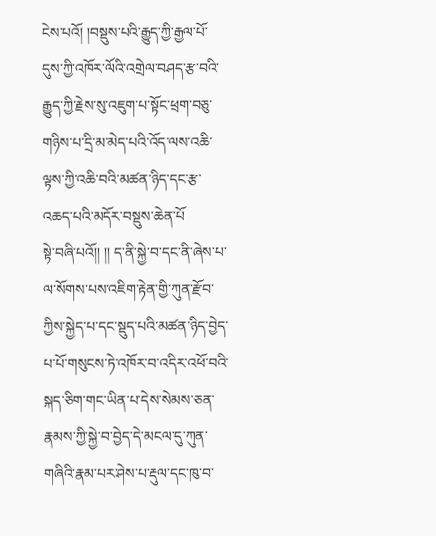ངེས་པའོ། །བསྡུས་པའི་རྒྱུད་ཀྱི་རྒྱལ་པོ་དུས་ཀྱི་འཁོར་ལོའི་འགྲེལ་བཤད་རྩ་བའི་རྒྱུད་ཀྱི་རྗེས་སུ་འཇུག་པ་སྟོང་ཕྲག་བཅུ་གཉིས་པ་དྲི་མ་མེད་པའི་འོད་ལས་འཆི་ལྟས་ཀྱི་འཆི་བའི་མཚན་ཉིད་དང་རྩ་འཆད་པའི་མདོར་བསྡུས་ཆེན་པོ
སྟེ་བཞི་པའོ།། །། ད་ནི་སྐྱེ་བ་དང་ནི་ཞེས་པ་ལ་སོགས་པས་འཇིག་རྟེན་གྱི་ཀུན་རྫོབ་ཀྱིས་སྐྱེད་པ་དང་སྡུད་པའི་མཚན་ཉིད་བྱེད་པ་པོ་གསུངས་ཏེ་འཁོར་བ་འདིར་འཕོ་བའི་སྐད་ཅིག་གང་ཡིན་པ་དེས་སེམས་ཅན་རྣམས་ཀྱི་སྐྱེ་བ་བྱེད་དེ་མངལ་དུ་ཀུན་གཞིའི་རྣམ་པར་ཤེས་པ་རྡུལ་དང་ཁུ་བ་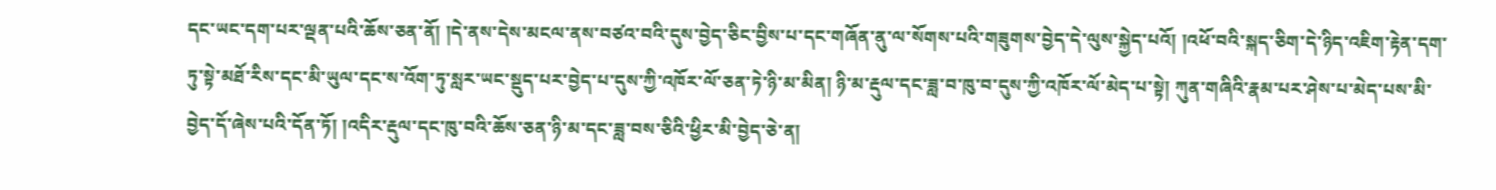དང་ཡང་དག་པར་ལྡན་པའི་ཆོས་ཅན་ནོ། །དེ་ནས་དེས་མངལ་ནས་བཙའ་བའི་དུས་བྱེད་ཅིང་བྱིས་པ་དང་གཞོན་ནུ་ལ་སོགས་པའི་གཟུགས་བྱེད་དེ་ལུས་སྐྱེད་པའོ། །འཕོ་བའི་སྐད་ཅིག་དེ་ཉིད་འཇིག་རྟེན་དག་ཏུ་སྟེ་མཐོ་རིས་དང་མི་ཡུལ་དང་ས་འོག་ཏུ་སླར་ཡང་སྡུད་པར་བྱེད་པ་དུས་ཀྱི་འཁོར་ལོ་ཅན་ཏེ་ཉི་མ་མིན། ཉི་མ་རྡུལ་དང་ཟླ་བ་ཁུ་བ་དུས་ཀྱི་འཁོར་ལོ་མེད་པ་སྟེ། ཀུན་གཞིའི་རྣམ་པར་ཤེས་པ་མེད་པས་མི་བྱེད་དོ་ཞེས་པའི་དོན་ཏོ། །འདིར་རྡུལ་དང་ཁུ་བའི་ཆོས་ཅན་ཉི་མ་དང་ཟླ་བས་ཅིའི་ཕྱིར་མི་བྱེད་ཅེ་ན།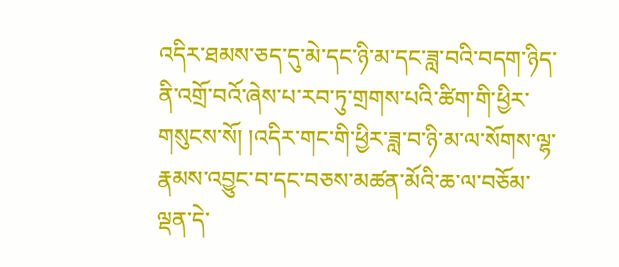འདིར་ཐམས་ཅད་དུ་མེ་དང་ཉི་མ་དང་ཟླ་བའི་བདག་ཉིད་ནི་འགྲོ་བའོ་ཞེས་པ་རབ་ཏུ་གྲགས་པའི་ཚིག་གི་ཕྱིར་གསུངས་སོ། །འདིར་གང་གི་ཕྱིར་ཟླ་བ་ཉི་མ་ལ་སོགས་ལྷ་རྣམས་འབྱུང་བ་དང་བཅས་མཚན་མོའི་ཆ་ལ་བཅོམ་ལྡན་དེ་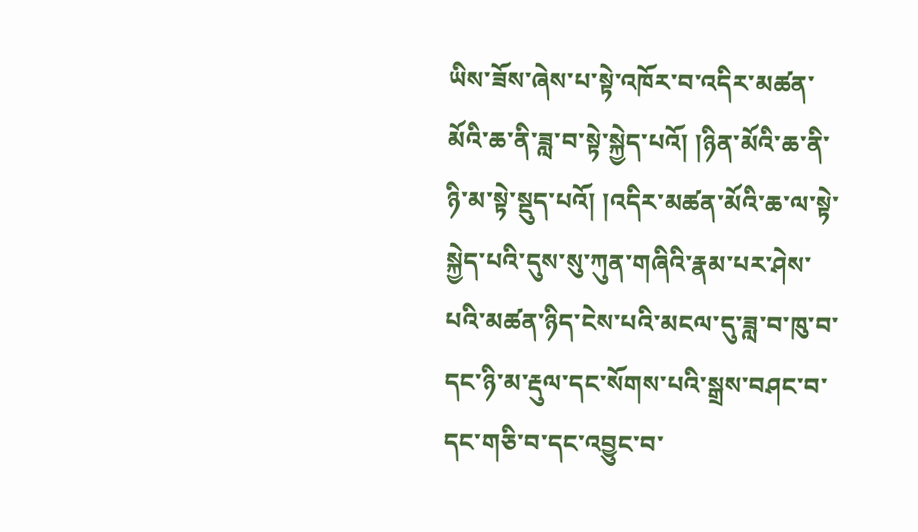ཡིས་ཟོས་ཞེས་པ་སྟེ་འཁོར་བ་འདིར་མཚན་མོའི་ཆ་ནི་ཟླ་བ་སྟེ་སྐྱེད་པའོ། །ཉིན་མོའི་ཆ་ནི་ཉི་མ་སྟེ་སྡུད་པའོ། །འདིར་མཚན་མོའི་ཆ་ལ་སྟེ་སྐྱེད་པའི་དུས་སུ་ཀུན་གཞིའི་རྣམ་པར་ཤེས་པའི་མཚན་ཉིད་ངེས་པའི་མངལ་དུ་ཟླ་བ་ཁུ་བ་དང་ཉི་མ་རྡུལ་དང་སོགས་པའི་སྒྲས་བཤང་བ་དང་གཅི་བ་དང་འབྱུང་བ་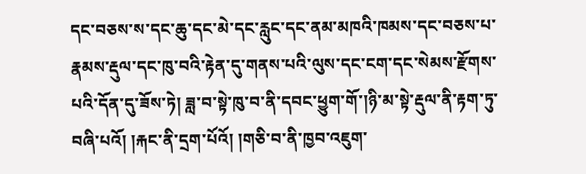དང་བཅས་ས་དང་ཆུ་དང་མེ་དང་རླུང་དང་ནམ་མཁའི་ཁམས་དང་བཅས་པ་རྣམས་རྡུལ་དང་ཁུ་བའི་རྟེན་དུ་གནས་པའི་ལུས་དང་ངག་དང་སེམས་རྫོགས་པའི་དོན་དུ་ཟོས་ཏེ། ཟླ་བ་སྟེ་ཁུ་བ་ནི་དབང་ཕྱུག་གོ་།ཉི་མ་སྟེ་རྡུལ་ནི་རྟག་ཏུ་བཞི་པའོ། །རྐང་ནི་དྲག་པོའོ། །གཅི་བ་ནི་ཁྱབ་འཇུག་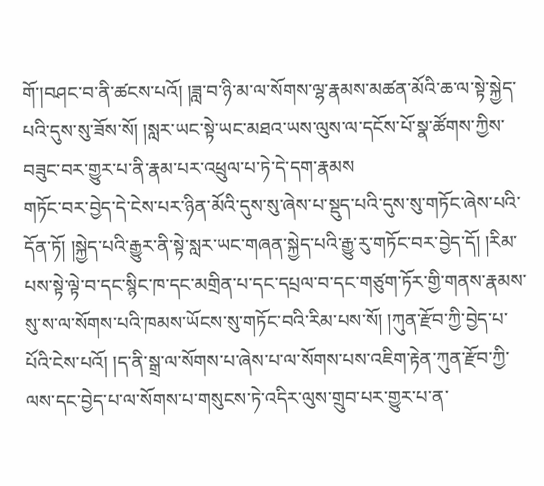གོ་།བཤང་བ་ནི་ཚངས་པའོ། །ཟླ་བ་ཉི་མ་ལ་སོགས་ལྷ་རྣམས་མཚན་མོའི་ཆ་ལ་སྟེ་སྐྱེད་པའི་དུས་སུ་ཟོས་སོ། །སླར་ཡང་སྟེ་ཡང་མཐའ་ཡས་ལུས་ལ་དངོས་པོ་སྣ་ཚོགས་ཀྱིས་བཟུང་བར་གྱུར་པ་ནི་རྣམ་པར་འཕྲུལ་པ་ཏེ་དེ་དག་རྣམས
གཏོང་བར་བྱེད་དེ་ངེས་པར་ཉིན་མོའི་དུས་སུ་ཞེས་པ་སྡུད་པའི་དུས་སུ་གཏོང་ཞེས་པའི་དོན་ཏོ། །སྐྱེད་པའི་རྒྱུར་ནི་སྟེ་སླར་ཡང་གཞན་སྐྱེད་པའི་རྒྱུ་རུ་གཏོང་བར་བྱེད་དོ། །རིམ་པས་སྟེ་ལྟེ་བ་དང་སྙིང་ཁ་དང་མགྲིན་པ་དང་དཔྲལ་བ་དང་གཙུག་ཏོར་གྱི་གནས་རྣམས་སུ་ས་ལ་སོགས་པའི་ཁམས་ཡོངས་སུ་གཏོང་བའི་རིམ་པས་སོ། །ཀུན་རྫོབ་ཀྱི་བྱེད་པ་པོའི་ངེས་པའོ། །ད་ནི་སྒྲ་ལ་སོགས་པ་ཞེས་པ་ལ་སོགས་པས་འཇིག་རྟེན་ཀུན་རྫོབ་ཀྱི་ལས་དང་བྱེད་པ་ལ་སོགས་པ་གསུངས་ཏེ་འདིར་ལུས་གྲུབ་པར་གྱུར་པ་ན་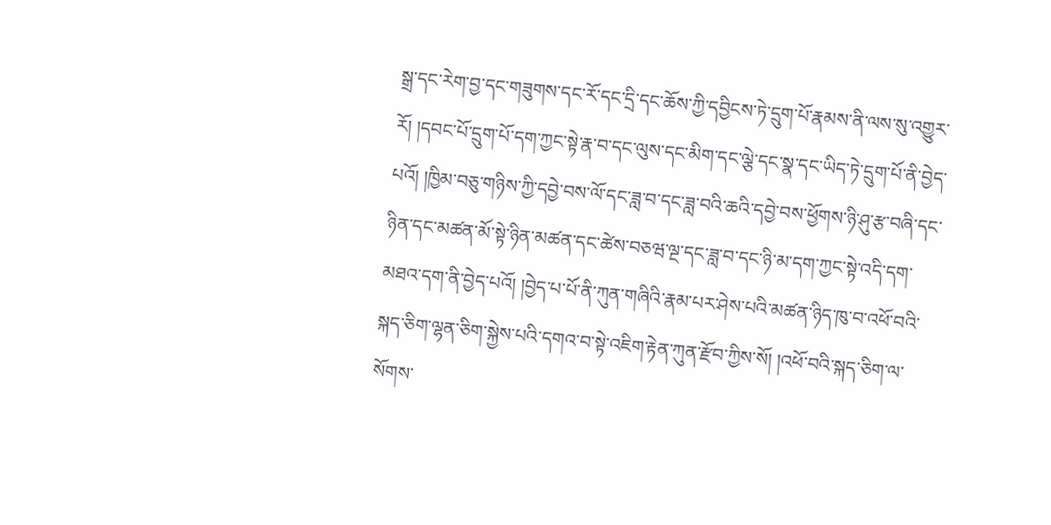སྒྲ་དང་རེག་བྱ་དང་གཟུགས་དང་རོ་དང་དྲི་དང་ཆོས་ཀྱི་དབྱིངས་ཏེ་དྲུག་པོ་རྣམས་ནི་ལས་སུ་འགྱུར་རོ། །དབང་པོ་དྲུག་པོ་དག་ཀྱང་སྟེ་རྣ་བ་དང་ལུས་དང་མིག་དང་ལྕེ་དང་སྣ་དང་ཡིད་ཏེ་དྲུག་པོ་ནི་བྱེད་པའོ། །ཁྱིམ་བཅུ་གཉིས་ཀྱི་དབྱེ་བས་ལོ་དང་ཟླ་བ་དང་ཟླ་བའི་ཆའི་དབྱེ་བས་ཕྱོགས་ཉི་ཤུ་རྩ་བཞི་དང་ཉིན་དང་མཚན་མོ་སྟེ་ཉིན་མཚན་དང་ཚེས་བཅཝ་ལྔ་དང་ཟླ་བ་དང་ཉི་མ་དག་ཀྱང་སྟེ་འདི་དག་མཐའ་དག་ནི་བྱེད་པའོ། །བྱེད་པ་པོ་ནི་ཀུན་གཞིའི་རྣམ་པར་ཤེས་པའི་མཚན་ཉིད་ཁུ་བ་འཕོ་བའི་སྐད་ཅིག་ལྷན་ཅིག་སྐྱེས་པའི་དགའ་བ་སྟེ་འཇིག་རྟེན་ཀུན་རྫོབ་ཀྱིས་སོ། །འཕོ་བའི་སྐད་ཅིག་ལ་སོགས་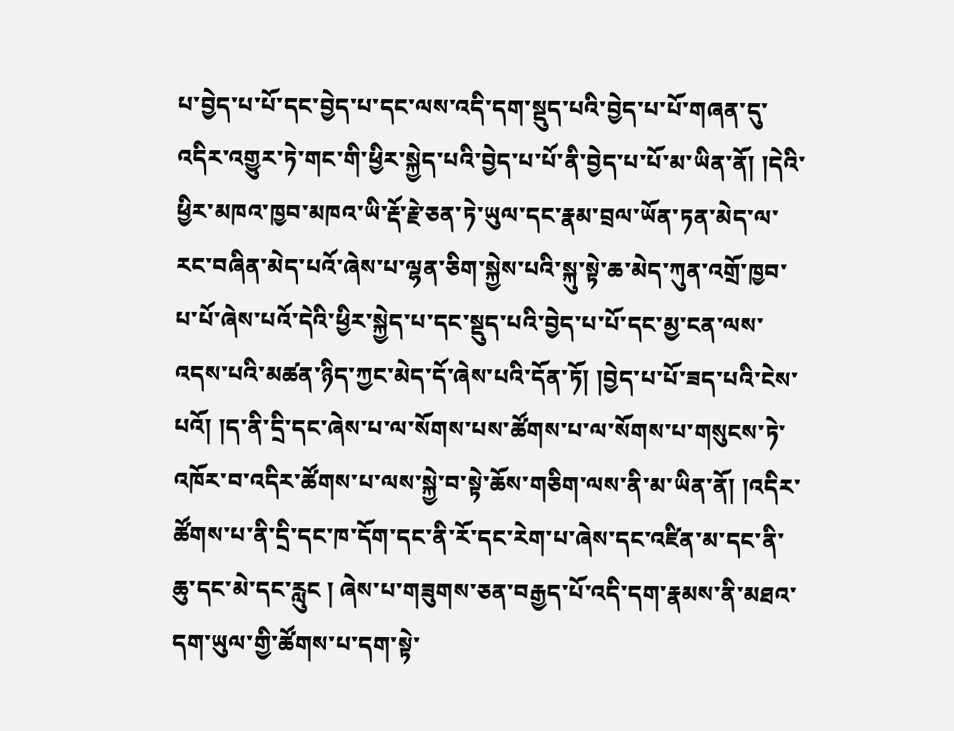པ་བྱེད་པ་པོ་དང་བྱེད་པ་དང་ལས་འདི་དག་སྡུད་པའི་བྱེད་པ་པོ་གཞན་དུ་འདིར་འགྱུར་ཏེ་གང་གི་ཕྱིར་སྐྱེད་པའི་བྱེད་པ་པོ་ནི་བྱེད་པ་པོ་མ་ཡིན་ནོ། །དེའི་ཕྱིར་མཁའ་ཁྱབ་མཁའ་ཡི་རྡོ་རྗེ་ཅན་ཏེ་ཡུལ་དང་རྣམ་བྲལ་ཡོན་ཏན་མེད་ལ་རང་བཞིན་མེད་པའོ་ཞེས་པ་ལྷན་ཅིག་སྐྱེས་པའི་སྐུ་སྟེ་ཆ་མེད་ཀུན་འགྲོ་ཁྱབ་པ་པོ་ཞེས་པའོ་དེའི་ཕྱིར་སྐྱེད་པ་དང་སྡུད་པའི་བྱེད་པ་པོ་དང་མྱ་ངན་ལས་འདས་པའི་མཚན་ཉིད་ཀྱང་མེད་དོ་ཞེས་པའི་དོན་ཏོ། །བྱེད་པ་པོ་ཟད་པའི་ངེས་པའོ། །ད་ནི་དྲི་དང་ཞེས་པ་ལ་སོགས་པས་ཚོགས་པ་ལ་སོགས་པ་གསུངས་ཏེ་འཁོར་བ་འདིར་ཚོགས་པ་ལས་སྐྱེ་བ་སྟེ་ཆོས་གཅིག་ལས་ནི་མ་ཡིན་ནོ། །འདིར་ཚོགས་པ་ནི་དྲི་དང་ཁ་དོག་དང་ནི་རོ་དང་རེག་པ་ཞེས་དང་འཛིན་མ་དང་ནི་ཆུ་དང་མེ་དང་རླུང ། ཞེས་པ་གཟུགས་ཅན་བརྒྱད་པོ་འདི་དག་རྣམས་ནི་མཐའ་དག་ཡུལ་གྱི་ཚོགས་པ་དག་སྟེ་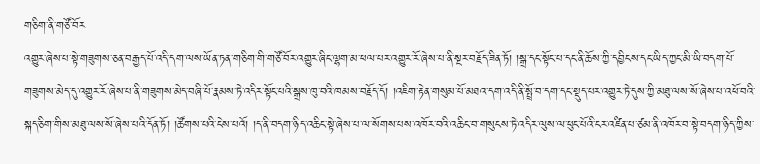གཅིག་ནི་གཙོ་བོར
འགྱུར་ཞེས་པ་སྟེ་གཟུགས་ཅན་བརྒྱད་པོ་འདི་དག་ལས་ཡོན་ཏན་གཅིག་གི་གཙོ་བོར་འགྱུར་ཞིང་ལྷག་མ་ཕལ་པར་འགྱུར་རོ་ཞེས་པ་ནི་སྔར་བརྗོད་ཟིན་ཏོ། །སྒྲ་དང་སྟོང་པ་དང་ནི་ཆོས་ཀྱི་དབྱིངས་དང་ཡིད་ཀྱང་མི་ཡི་བདག་པོ་གཟུགས་མེད་དུ་འགྱུར་རོ་ཞེས་པ་ནི་གཟུགས་མེད་བཞི་པོ་རྣམས་ཏེ་འདིར་སྟོང་པའི་སྒྲས་ཁུ་བའི་ཁམས་བརྗོད་དོ། །འཇིག་རྟེན་གསུམ་པོ་མཐའ་དག་འདི་ནི་སྤྲོ་བ་དག་དང་སྡུད་པར་འགྱུར་ཏེ་དུས་ཀྱི་མཐུ་ལས་སོ་ཞེས་པ་འཕོ་བའི་སྐད་ཅིག་གིས་མཐུ་ལས་སོ་ཞེས་པའི་དོན་ཏོ། །ཚོགས་པའི་ངེས་པའོ། །ད་ནི་བདག་ཉིད་འཆིང་སྟེ་ཞེས་པ་ལ་སོགས་པས་འཁོར་བའི་འཆིང་བ་གསུངས་ཏེ་འདིར་ལུས་ལ་ཕུང་པོའི་ངར་འཛིན་པ་ཙམ་ནི་འཁོར་བ་སྟེ་བདག་ཉིད་ཀྱིས་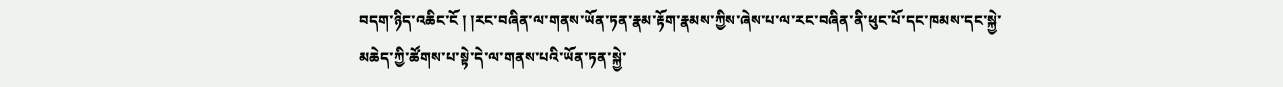བདག་ཉིད་འཆིང་ངོ ། །རང་བཞིན་ལ་གནས་ཡོན་ཏན་རྣམ་རྟོག་རྣམས་ཀྱིས་ཞེས་པ་ལ་རང་བཞིན་ནི་ཕུང་པོ་དང་ཁམས་དང་སྐྱེ་མཆེད་ཀྱི་ཚོགས་པ་སྟེ་དེ་ལ་གནས་པའི་ཡོན་ཏན་སྐྱེ་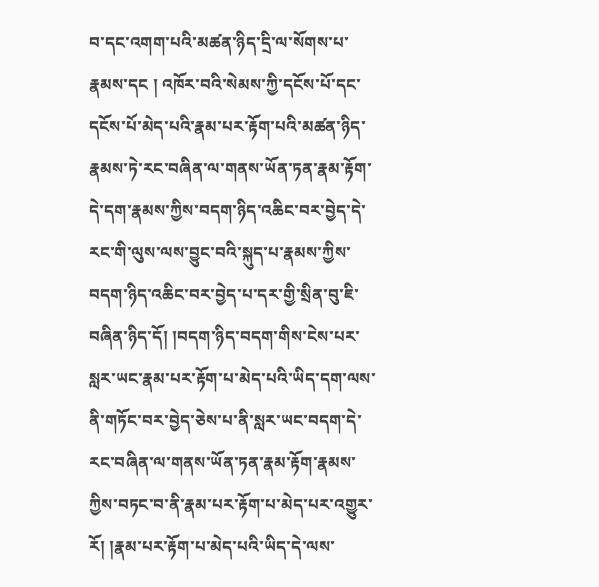བ་དང་འགག་པའི་མཚན་ཉིད་དྲི་ལ་སོགས་པ་རྣམས་དང ། འཁོར་བའི་སེམས་ཀྱི་དངོས་པོ་དང་དངོས་པོ་མེད་པའི་རྣམ་པར་རྟོག་པའི་མཚན་ཉིད་རྣམས་ཏེ་རང་བཞིན་ལ་གནས་ཡོན་ཏན་རྣམ་རྟོག་དེ་དག་རྣམས་ཀྱིས་བདག་ཉིད་འཆིང་བར་བྱེད་དེ་རང་གི་ལུས་ལས་བྱུང་བའི་སྐུད་པ་རྣམས་ཀྱིས་བདག་ཉིད་འཆིང་བར་བྱེད་པ་དར་གྱི་སྲིན་བུ་ཇི་བཞིན་ཉིད་དོ། །བདག་ཉིད་བདག་གིས་ངེས་པར་སླར་ཡང་རྣམ་པར་རྟོག་པ་མེད་པའི་ཡིད་དག་ལས་ནི་གཏོང་བར་བྱེད་ཅེས་པ་ནི་སླར་ཡང་བདག་དེ་རང་བཞིན་ལ་གནས་ཡོན་ཏན་རྣམ་རྟོག་རྣམས་ཀྱིས་བཏང་བ་ནི་རྣམ་པར་རྟོག་པ་མེད་པར་འགྱུར་རོ། །རྣམ་པར་རྟོག་པ་མེད་པའི་ཡིད་དེ་ལས་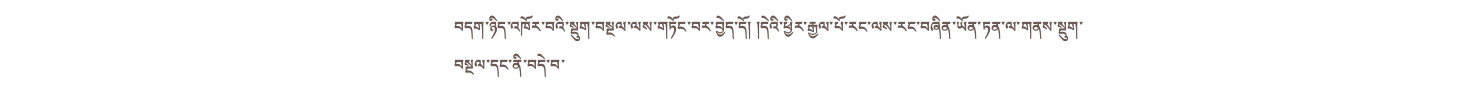བདག་ཉིད་འཁོར་བའི་སྡུག་བསྔལ་ལས་གཏོང་བར་བྱེད་དོ། །དེའི་ཕྱིར་རྒྱལ་པོ་རང་ལས་རང་བཞིན་ཡོན་ཏན་ལ་གནས་སྡུག་བསྔལ་དང་ནི་བདེ་བ་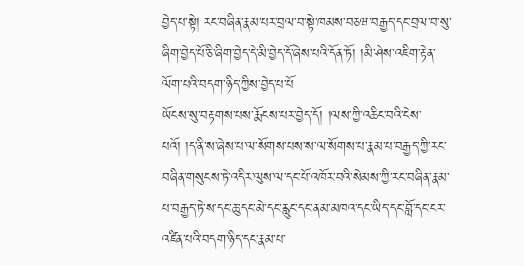བྱེད་པ་སྟེ། རང་བཞིན་རྣམ་པར་བྲལ་བ་སྟེ་ཁམས་བཅཝ་བརྒྱད་དང་བྲལ་བ་སུ་ཞིག་བྱེད་པོ་ཅི་ཞིག་བྱེད་དེ་མི་བྱེད་དོ་ཞེས་པའི་དོན་ཏོ། །མི་ཤེས་འཇིག་རྟེན་ལོག་པའི་བདག་ཉིད་ཀྱིས་བྱེད་པ་པོ
ཡོངས་སུ་བརྟགས་པས་རྨོངས་པར་བྱེད་དོ། །ལས་ཀྱི་འཆིང་བའི་ངེས་པའོ། །ད་ནི་ས་ཞེས་པ་ལ་སོགས་པས་ས་ལ་སོགས་པ་རྣམ་པ་བརྒྱད་ཀྱི་རང་བཞིན་གསུངས་ཏེ་འདིར་ལུས་ལ་དང་པོ་འཁོར་བའི་སེམས་ཀྱི་རང་བཞིན་རྣམ་པ་བརྒྱད་ཏེ་ས་དང་ཆུ་དང་མེ་དང་རླུང་དང་ནམ་མཁའ་དང་ཡིད་དང་བློ་དང་ངར་འཛིན་པའི་བདག་ཉིད་དང་རྣམ་པ་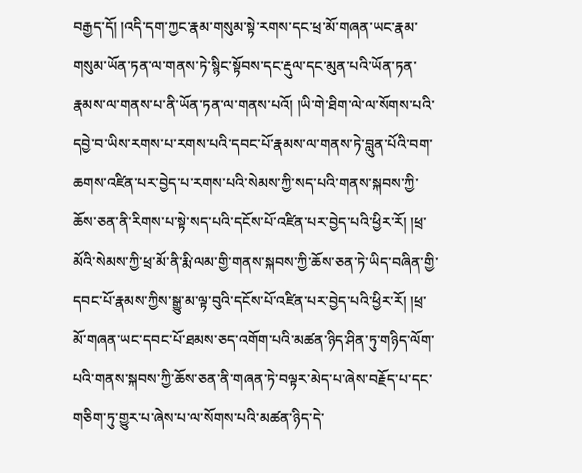བརྒྱད་དོ། །འདི་དག་ཀྱང་རྣམ་གསུམ་སྟེ་རགས་དང་ཕྲ་མོ་གཞན་ཡང་རྣམ་གསུམ་ཡོན་ཏན་ལ་གནས་ཏེ་སྙིང་སྟོབས་དང་རྡུལ་དང་མུན་པའི་ཡོན་ཏན་རྣམས་ལ་གནས་པ་ནི་ཡོན་ཏན་ལ་གནས་པའོ། །ཡི་གེ་ཐིག་ལེ་ལ་སོགས་པའི་དབྱེ་བ་ཡིས་རགས་པ་རགས་པའི་དབང་པོ་རྣམས་ལ་གནས་ཏེ་བླུན་པོའི་བག་ཆགས་འཛིན་པར་བྱེད་པ་རགས་པའི་སེམས་ཀྱི་སད་པའི་གནས་སྐབས་ཀྱི་ཆོས་ཅན་ནི་རིགས་པ་སྟེ་སད་པའི་དངོས་པོ་འཛིན་པར་བྱེད་པའི་ཕྱིར་རོ། །ཕྲ་མོའི་སེམས་ཀྱི་ཕྲ་མོ་ནི་རྨི་ལམ་གྱི་གནས་སྐབས་ཀྱི་ཆོས་ཅན་ཏེ་ཡིད་བཞིན་གྱི་དབང་པོ་རྣམས་ཀྱིས་སྒྱུ་མ་ལྟ་བུའི་དངོས་པོ་འཛིན་པར་བྱེད་པའི་ཕྱིར་རོ། །ཕྲ་མོ་གཞན་ཡང་དབང་པོ་ཐམས་ཅད་འགོག་པའི་མཚན་ཉིད་ཤིན་ཏུ་གཉིད་ལོག་པའི་གནས་སྐབས་ཀྱི་ཆོས་ཅན་ནི་གཞན་ཏེ་བལྟར་མེད་པ་ཞེས་བརྗོད་པ་དང་གཅིག་ཏུ་གྱུར་པ་ཞེས་པ་ལ་སོགས་པའི་མཚན་ཉིད་དེ་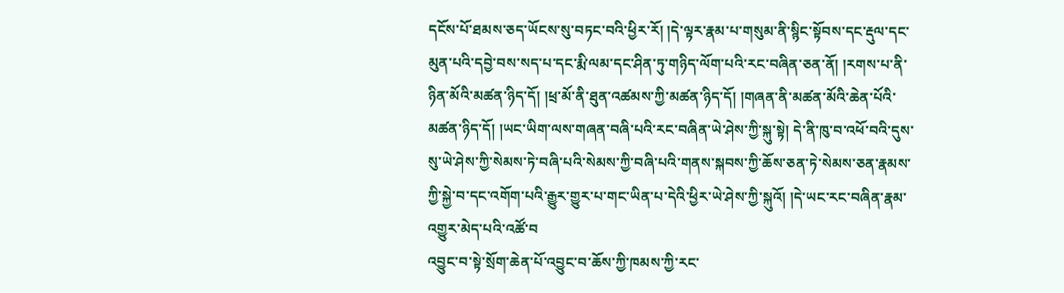དངོས་པོ་ཐམས་ཅད་ཡོངས་སུ་བཏང་བའི་ཕྱིར་རོ། །དེ་ལྟར་རྣམ་པ་གསུམ་ནི་སྙིང་སྟོབས་དང་རྡུལ་དང་མུན་པའི་དབྱེ་བས་སད་པ་དང་རྨི་ལམ་དང་ཤིན་ཏུ་གཉིད་ལོག་པའི་རང་བཞིན་ཅན་ནོ། །རགས་པ་ནི་ཉིན་མོའི་མཚན་ཉིད་དོ། །ཕྲ་མོ་ནི་ཐུན་འཚམས་ཀྱི་མཚན་ཉིད་དོ། །གཞན་ནི་མཚན་མོའི་ཆེན་པོའི་མཚན་ཉིད་དོ། །ཡང་ཡིག་ལས་གཞན་བཞི་པའི་རང་བཞིན་ཡེ་ཤེས་ཀྱི་སྐུ་སྟེ། དེ་ནི་ཁུ་བ་འཕོ་བའི་དུས་སུ་ཡེ་ཤེས་ཀྱི་སེམས་ཏེ་བཞི་པའི་སེམས་ཀྱི་བཞི་པའི་གནས་སྐབས་ཀྱི་ཆོས་ཅན་ཏེ་སེམས་ཅན་རྣམས་ཀྱི་སྐྱེ་བ་དང་འགོག་པའི་རྒྱུར་གྱུར་པ་གང་ཡིན་པ་དེའི་ཕྱིར་ཡེ་ཤེས་ཀྱི་སྐུའོ། །དེ་ཡང་རང་བཞིན་རྣམ་འགྱུར་མེད་པའི་འཚོ་བ
འབྱུང་བ་སྟེ་སྲོག་ཆེན་པོ་འབྱུང་བ་ཆོས་ཀྱི་ཁམས་ཀྱི་རང་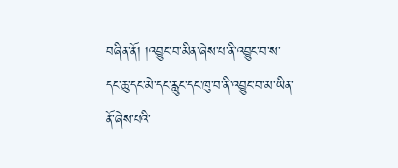བཞིན་ནོ། །འབྱུང་བ་མིན་ཞེས་པ་ནི་འབྱུང་བ་ས་དང་ཆུ་དང་མེ་དང་རླུང་དང་ཁུ་བ་ནི་འབྱུང་བ་མ་ཡིན་ནོ་ཞེས་པའི་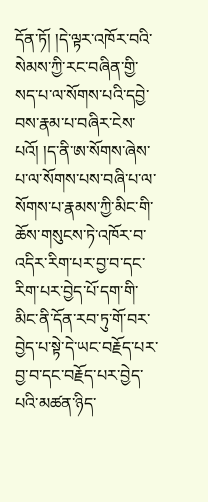དོན་ཏོ། །དེ་ལྟར་འཁོར་བའི་སེམས་ཀྱི་རང་བཞིན་གྱི་སད་པ་ལ་སོགས་པའི་དབྱེ་བས་རྣམ་པ་བཞིར་ངེས་པའོ། །ད་ནི་ཨ་སོགས་ཞེས་པ་ལ་སོགས་པས་བཞི་པ་ལ་སོགས་པ་རྣམས་ཀྱི་མིང་གི་ཆོས་གསུངས་ཏེ་འཁོར་བ་འདིར་རིག་པར་བྱ་བ་དང་རིག་པར་བྱེད་པོ་དག་གི་མིང་ནི་དོན་རབ་ཏུ་གོ་བར་བྱེད་པ་སྟེ་དེ་ཡང་བརྗོད་པར་བྱ་བ་དང་བརྗོད་པར་བྱེད་པའི་མཚན་ཉིད་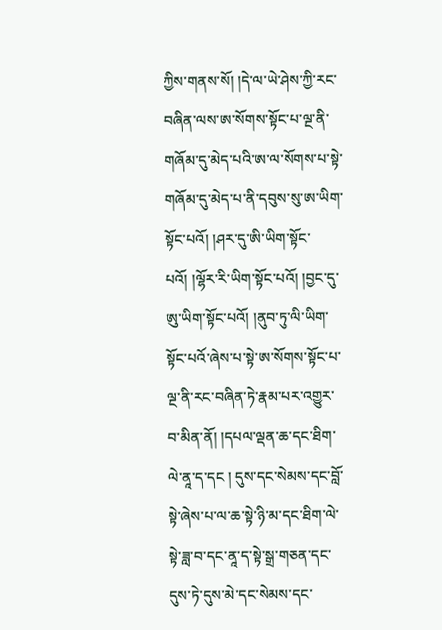ཀྱིས་གནས་སོ། །དེ་ལ་ཡེ་ཤེས་ཀྱི་རང་བཞིན་ལས་ཨ་སོགས་སྟོང་པ་ལྔ་ནི་གཞོམ་དུ་མེད་པའི་ཨ་ལ་སོགས་པ་སྟེ་གཞོམ་དུ་མེད་པ་ནི་དབུས་སུ་ཨ་ཡིག་སྟོང་པའོ། །ཤར་དུ་ཨི་ཡིག་སྟོང་པའོ། །ལྷོར་རི་ཡིག་སྟོང་པའོ། །བྱང་དུ་ཨུ་ཡིག་སྟོང་པའོ། །ནུབ་ཏུ་ལི་ཡིག་སྟོང་པའོ་ཞེས་པ་སྟེ་ཨ་སོགས་སྟོང་པ་ལྔ་ནི་རང་བཞིན་ཏེ་རྣམ་པར་འགྱུར་བ་མིན་ནོ། །དཔལ་ལྡན་ཆ་དང་ཐིག་ལེ་ནཱ་ད་དང ། དུས་དང་སེམས་དང་བློ་སྟེ་ཞེས་པ་ལ་ཆ་སྟེ་ཉི་མ་དང་ཐིག་ལེ་སྟེ་ཟླ་བ་དང་ནཱ་ད་སྟེ་སྒྲ་གཅན་དང་དུས་ཏེ་དུས་མེ་དང་སེམས་དང་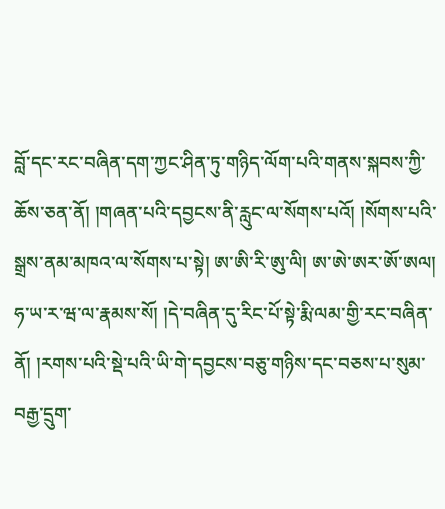བློ་དང་རང་བཞིན་དག་ཀྱང་ཤིན་ཏུ་གཉིད་ལོག་པའི་གནས་སྐབས་ཀྱི་ཆོས་ཅན་ནོ། །གཞན་པའི་དབྱངས་ནི་རླུང་ལ་སོགས་པའོ། །སོགས་པའི་སྒྲས་ནམ་མཁའ་ལ་སོགས་པ་སྟེ། ཨ་ཨི་རི་ཨུ་ལི། ཨ་ཨེ་ཨར་ཨོ་ཨལ། ཧ་ཡ་ར་ཝ་ལ་རྣམས་སོ། །དེ་བཞིན་དུ་རིང་པོ་སྟེ་རྨི་ལམ་གྱི་རང་བཞིན་ནོ། །རགས་པའི་སྡེ་པའི་ཡི་གེ་དབྱངས་བཅུ་གཉིས་དང་བཅས་པ་སུམ་བརྒྱ་དྲུག་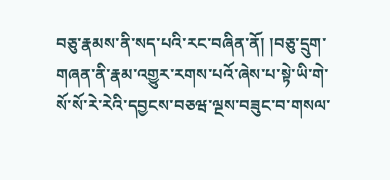བཅུ་རྣམས་ནི་སད་པའི་རང་བཞིན་ནོ། །བཅུ་དྲུག་གཞན་ནི་རྣམ་འགྱུར་རགས་པའོ་ཞེས་པ་སྟེ་ཡི་གེ་སོ་སོ་རེ་རེའི་དབྱངས་བཅཝ་ལྔས་བཟུང་བ་གསལ་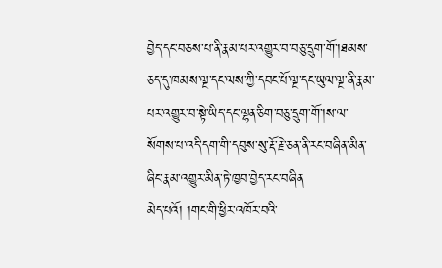བྱེད་དང་བཅས་པ་ནི་རྣམ་པར་འགྱུར་བ་བཅུ་དྲུག་གོ་།ཐམས་ཅད་དུ་ཁམས་ལྔ་དང་ལས་ཀྱི་དབང་པོ་ལྔ་དང་ཡུལ་ལྔ་ནི་རྣམ་པར་འགྱུར་བ་སྟེ་ཡིད་དང་ལྷན་ཅིག་བཅུ་དྲུག་གོ་།ས་ལ་སོགས་པ་འདི་དག་གི་དབུས་སུ་རྡོ་རྗེ་ཅན་ནི་རང་བཞིན་མིན་ཞིང་རྣམ་འགྱུར་མིན་ཏེ་ཁྱབ་བྱེད་རང་བཞིན
མེད་པའོ། །གང་གི་ཕྱིར་འཁོར་བའི་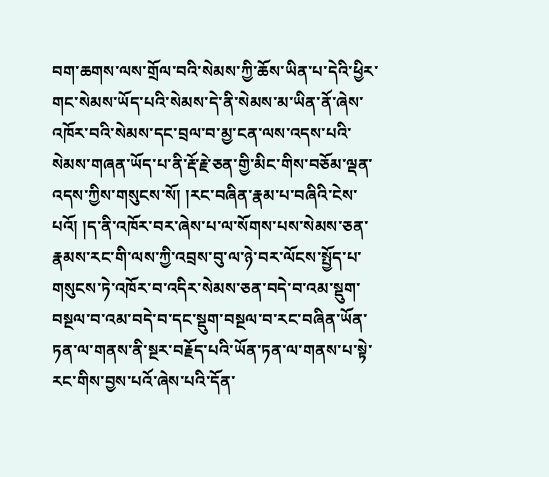བག་ཆགས་ལས་གྲོལ་བའི་སེམས་ཀྱི་ཆོས་ཡིན་པ་དེའི་ཕྱིར་གང་སེམས་ཡོད་པའི་སེམས་དེ་ནི་སེམས་མ་ཡིན་ནོ་ཞེས་འཁོར་བའི་སེམས་དང་བྲལ་བ་མྱ་ངན་ལས་འདས་པའི་སེམས་གཞན་ཡོད་པ་ནི་རྡོ་རྗེ་ཅན་གྱི་མིང་གིས་བཅོམ་ལྡན་འདས་ཀྱིས་གསུངས་སོ། །རང་བཞིན་རྣམ་པ་བཞིའི་ངེས་པའོ། །ད་ནི་འཁོར་བར་ཞེས་པ་ལ་སོགས་པས་སེམས་ཅན་རྣམས་རང་གི་ལས་ཀྱི་འབྲས་བུ་ལ་ཉེ་བར་ལོངས་སྤྱོད་པ་གསུངས་ཏེ་འཁོར་བ་འདིར་སེམས་ཅན་བདེ་བ་འམ་སྡུག་བསྔལ་བ་འམ་བདེ་བ་དང་སྡུག་བསྔལ་བ་རང་བཞིན་ཡོན་ཏན་ལ་གནས་ནི་སྔར་བརྗོད་པའི་ཡོན་ཏན་ལ་གནས་པ་སྟེ་རང་གིས་བྱས་པའོ་ཞེས་པའི་དོན་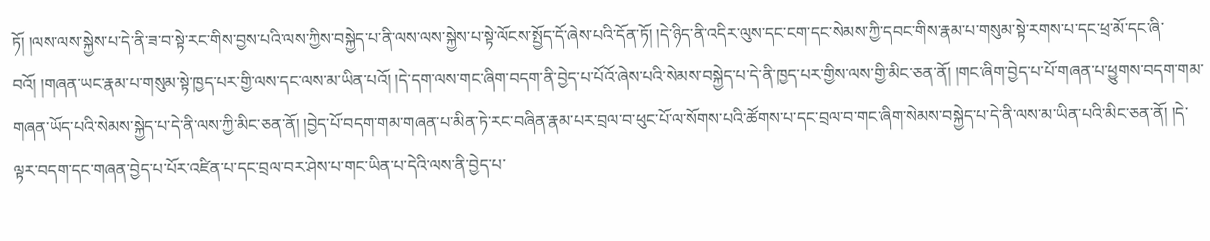ཏོ། །ལས་ལས་སྐྱེས་པ་དེ་ནི་ཟ་བ་སྟེ་རང་གིས་བྱས་པའི་ལས་ཀྱིས་བསྐྱེད་པ་ནི་ལས་ལས་སྐྱེས་པ་སྟེ་ལོངས་སྤྱོད་དོ་ཞེས་པའི་དོན་ཏོ། །དེ་ཉིད་ནི་འདིར་ལུས་དང་ངག་དང་སེམས་ཀྱི་དབང་གིས་རྣམ་པ་གསུམ་སྟེ་རགས་པ་དང་ཕྲ་མོ་དང་ཞི་བའོ། །གཞན་ཡང་རྣམ་པ་གསུམ་སྟེ་ཁྱད་པར་གྱི་ལས་དང་ལས་མ་ཡིན་པའོ། །དེ་དག་ལས་གང་ཞིག་བདག་ནི་བྱེད་པ་པོའོ་ཞེས་པའི་སེམས་བསྐྱེད་པ་དེ་ནི་ཁྱད་པར་གྱིས་ལས་གྱི་མིང་ཅན་ནོ། །གང་ཞིག་བྱེད་པ་པོ་གཞན་པ་ཕྱུགས་བདག་གམ་གཞན་ཡོད་པའི་སེམས་སྐྱེད་པ་དེ་ནི་ལས་ཀྱི་མིང་ཅན་ནོ། །བྱེད་པོ་བདག་གམ་གཞན་པ་མིན་ཏེ་རང་བཞིན་རྣམ་པར་བྲལ་བ་ཕུང་པོ་ལ་སོགས་པའི་ཚོགས་པ་དང་བྲལ་བ་གང་ཞིག་སེམས་བསྐྱེད་པ་དེ་ནི་ལས་མ་ཡིན་པའི་མིང་ཅན་ནོ། །དེ་ལྟར་བདག་དང་གཞན་བྱེད་པ་པོར་འཛིན་པ་དང་བྲལ་བར་ཤེས་པ་གང་ཡིན་པ་དེའི་ལས་ནི་བྱེད་པ་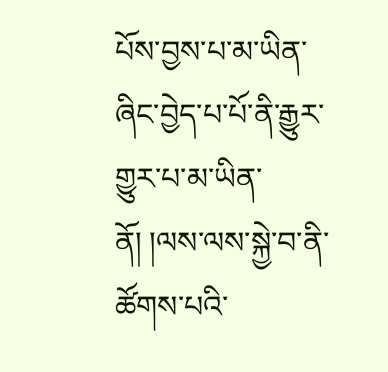པོས་བྱས་པ་མ་ཡིན་ཞིང་བྱེད་པ་པོ་ནི་རྒྱུར་གྱུར་པ་མ་ཡིན་ནོ། །ལས་ལས་སྐྱེ་བ་ནི་ཚོགས་པའི་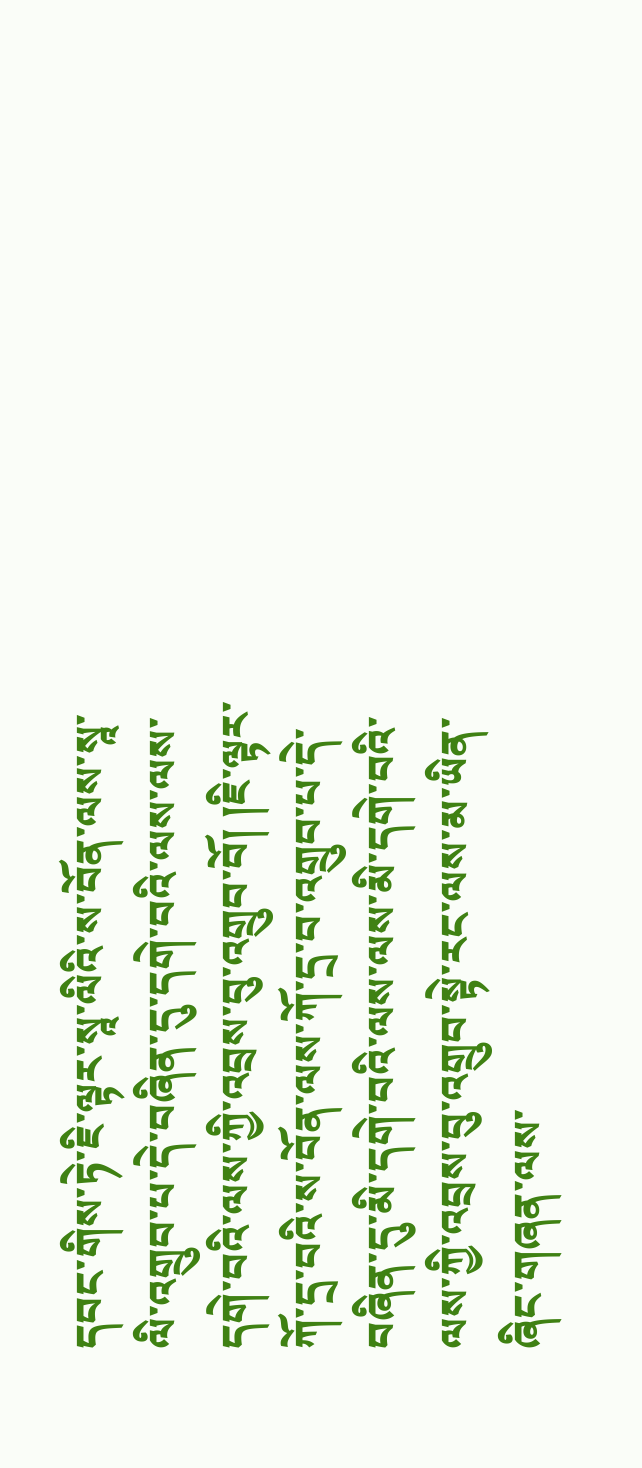དབང་གིས་ཏེ་ཇི་ལྟར་སཱ་ལིའི་ས་བོན་ལས་སཱ་ལི་འགྲུབ་པ་དེ་བཞིན་དུ་དགེ་བའི་ལས་ལས་དགེ་བའི་ལས་ཀྱི་འབྲས་བུ་འགྲུབ་བོ། །ཇི་ལྟར་ཀོ་དྲ་བའི་ས་བོན་ལས་ཀོ་དྲ་བ་འགྲུབ་པ་དེ་བཞིན་དུ་མི་དགེ་བའི་ལས་ལས་མི་དགེ་བའི་ལས་ཀྱི་འབྲས་བུ་འགྲུབ་སྟེ་རང་ལས་མ་ཡིན་ཞིང་གཞན་ལས་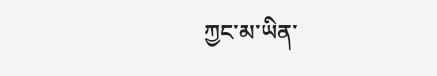ཀྱང་མ་ཡིན་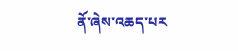ནོ་ཞེས་འཆད་པར